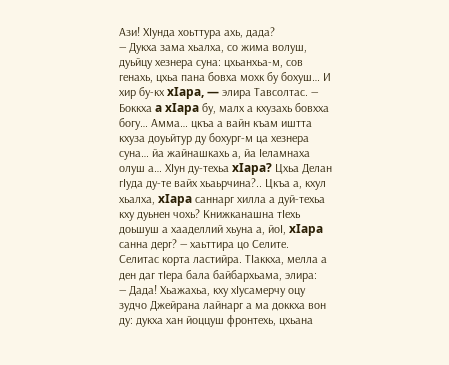Ази! ХIунда хоьттура ахь, дада?
— Дукха зама хьалха, со жима волуш, дуьйцу хезнера суна: цхьанхьа-м, сов генахь, цхьа пана бовха мохк бу бохуш… И хир бу-кх xIapa, — элира Тавсолтас. — Боккха a xIapa бу, малх а кхузахь бовхха богу… Амма… цкъа а вайн къам иштта кхуза доуьйтур ду бохург-м ца хезнера суна… йа жайнашкахь а, йа Iеламнаха олуш а… ХIун ду-техьа xIapa? Цхьа Делан гIyда ду-те вайх хьаьрчина?.. Цкъа а, кхул хьалха, xIapa саннарг хилла а дуй-техьа кху дуьнен чохь? Книжканашна тIехь доьшуш а хааделлий хьуна а, йоI, xIapa санна дерг? — хаьттира цо Селите.
Селитас корта ластийра. ТIаккха, мелла а ден даг тIера бала байбархьама, элира:
— Дада! Хьажахьа, кху хIусамерчу оцу зудчо Джейрана лайнарг а ма доккха вон ду: дукха хан йоццуш фронтехь, цхьана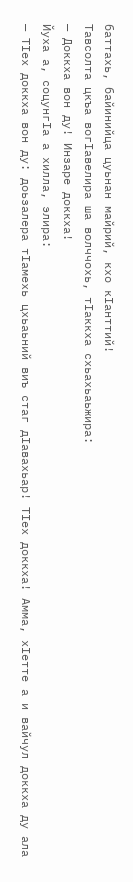баттахь, байинийца цуьнан майрий, кхо кIанттий!
Тавсолта цкъа вогIавелира ша волччохь, тIаккха схьахьаьжира:
— Доккха вон ду! Инзаре доккха!
Йуха а, соцунгIа а хилла, элира:
— ТIех доккха вон ду: доьзалера тIамехь цхьаьний виъ стаг дIавахьар! ТIех доккха! Амма, хIетте а и вайчул доккха ду ала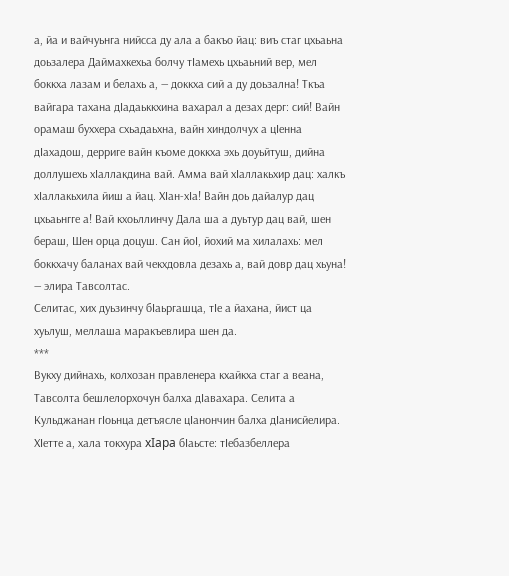а, йа и вайчуьнга нийсса ду ала а бакъо йац: виъ стаг цхьаьна доьзалера Даймахкехьа болчу тIамехь цхьаьний вер, мел боккха лазам и белахь а, — доккха сий а ду доьзална! Ткъа вайгара тахана дIадаьккхина вахарал а дезах дерг: сий! Вайн орамаш буххера схьадаьхна, вайн хиндолчух а цIенна дIахадош, дерриге вайн къоме доккха эхь доуьйтуш, дийна доллушехь хIаллакдина вай. Амма вай хIаллакьхир дац: халкъ хIаллакьхила йиш а йац. ХIан-хIа! Вайн доь дайалур дац цхьаьнгге а! Вай кхоьллинчу Дала ша а дуьтур дац вай, шен бераш, Шен орца доцуш. Сан йоI, йохий ма хилалахь: мел боккхачу баланах вай чекхдовла дезахь а, вай довр дац хьуна! — элира Тавсолтас.
Селитас, хих дуьзинчу бIаьргашца, тIе а йахана, йист ца хуьлуш, меллаша маракъевлира шен да.
***
Вукху дийнахь, колхозан правленера кхайкха стаг а веана, Тавсолта бешлелорхочун балха дIавахара. Селита а Кульджанан гIоьнца детъясле цIанончин балха дIанисйелира. ХIетте а, хала токхура xIapa бIаьсте: тIебазбеллера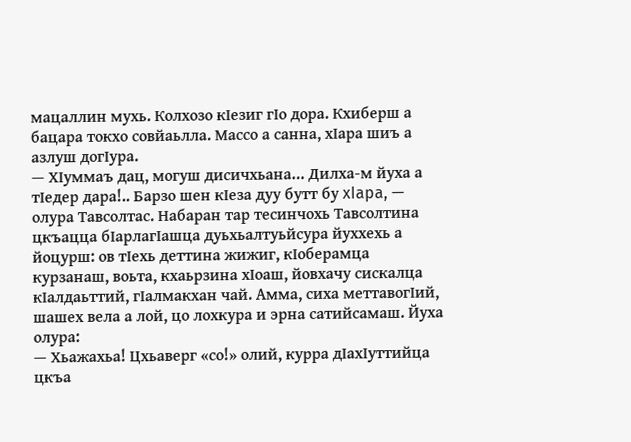мацаллин мухь. Колхозо кIезиг гIo дора. Кхиберш а бацара токхо совйаьлла. Массо а санна, xIара шиъ а азлуш догIура.
— ХIуммаъ дац, могуш дисичхьана… Дилха-м йуха а тIедер дара!.. Барзо шен кIеза дуу бутт бу xIapa, — олура Тавсолтас. Набаран тар тесинчохь Тавсолтина цкъацца бIарлагIашца дуьхьалтуьйсура йуххехь а йоцурш: ов тIехь деттина жижиг, кIоберамца курзанаш, воьта, кхаьрзина хIоаш, йовхачу сискалца кIалдаьттий, гIалмакхан чай. Амма, сиха меттавогIий, шашех вела а лой, цо лохкура и эрна сатийсамаш. Йуха олура:
— Хьажахьа! Цхьаверг «со!» олий, курра дIахIуттийца цкъа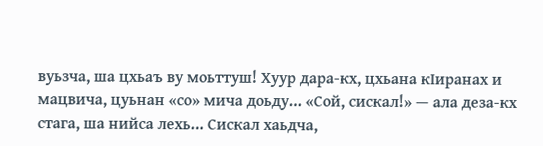вуьзча, ша цхьаъ ву моьттуш! Хуур дара-кх, цхьана кIиранах и мацвича, цуьнан «со» мича доьду… «Сой, сискал!» — ала деза-кх стага, ша нийса лехь… Сискал хаьдча,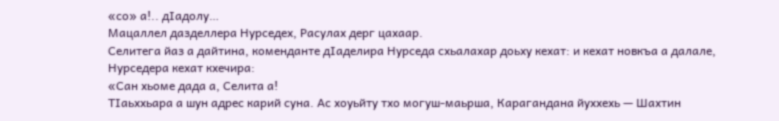«со» а!.. дIадолу…
Мацаллел дазделлера Нурседех, Расулах дерг цахаар.
Селитега йаз а дайтина, коменданте дIаделира Нурседа схьалахар доьху кехат: и кехат новкъа а далале, Нурседера кехат кхечира:
«Сан хьоме дада а, Селита а!
ТIаьххьара а шун адрес карий суна. Ас хоуьйту тхо могуш-маьрша, Карагандана йуххехь — Шахтин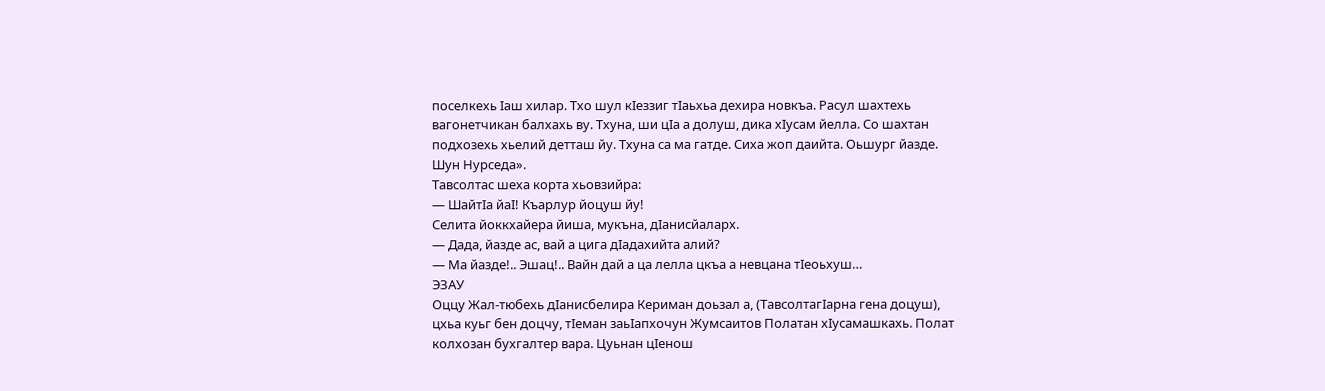поселкехь Iаш хилар. Тхо шул кIеззиг тIаьхьа дехира новкъа. Расул шахтехь вагонетчикан балхахь ву. Тхуна, ши цIа а долуш, дика хIусам йелла. Со шахтан подхозехь хьелий детташ йу. Тхуна са ма гатде. Сиха жоп даийта. Оьшург йазде. Шун Нурседа».
Тавсолтас шеха корта хьовзийра:
— ШайтIа йаI! Къарлур йоцуш йу!
Селита йоккхайера йиша, мукъна, дIанисйаларх.
— Дада, йазде ас, вай а цига дIадахийта алий?
— Ма йазде!.. Эшац!.. Вайн дай а ца лелла цкъа а невцана тIеоьхуш…
ЭЗАУ
Оццу Жал-тюбехь дIанисбелира Кериман доьзал а, (ТавсолтагIарна гена доцуш), цхьа куьг бен доцчу, тIеман заьIапхочун Жумсаитов Полатан хIусамашкахь. Полат колхозан бухгалтер вара. Цуьнан цIенош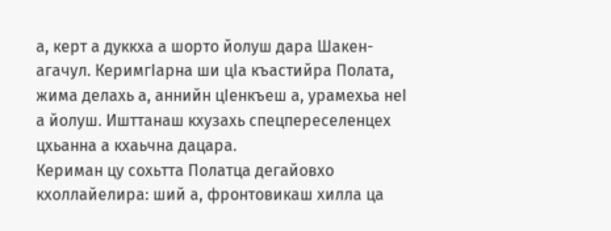а, керт а дуккха а шорто йолуш дара Шакен-агачул. КеримгIарна ши цIа къастийра Полата, жима делахь а, аннийн цIенкъеш а, урамехьа неI а йолуш. Ишттанаш кхузахь спецпереселенцех цхьанна а кхаьчна дацара.
Кериман цу сохьтта Полатца дегайовхо кхоллайелира: ший а, фронтовикаш хилла ца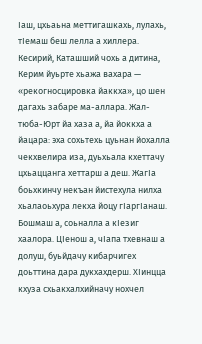Iаш, цхьаьна меттигашкахь, лулахь, тIемаш беш лелла а хиллера.
Кесирий, Каташший чохь а дитина, Керим йуьрте хьажа вахара — «рекогносцировка йаккха», цо шен дагахь забаре ма-аллара. Жал-тюба-Юрт йа хаза а, йа йоккха а йацара: эха сохьтехь цуьнан йохалла чекхвелира иза, дуьхьала кхеттачу цхьаццанга хеттарш а деш. ЖагIа боьхкинчу некъан йистехула нилха хьалаоьхура лекха йоцу гIаргIанаш. Бошмаш а, соьналла а кIезиг хаалора. ЦIенош а, чIапа тхевнаш а долуш, буьйдачу кибарчигех доьттина дара дукхахдерш. ХIинцца кхуза схьакхалхийначу нохчел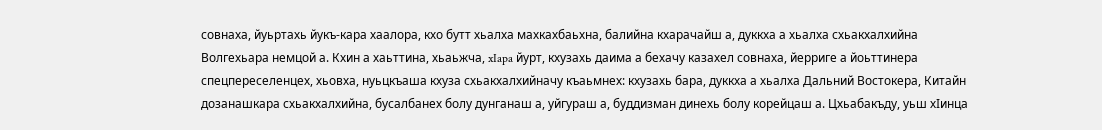совнаха, йуьртахь йукъ-кара хаалора, кхо бутт хьалха махкахбаьхна, балийна кхарачайш а, дуккха а хьалха схьакхалхийна Волгехьара немцой а. Кхин а хаьттина, хьаьжча, xIapa йурт, кхузахь даима а бехачу казахел совнаха, йерриге а йоьттинера спецпереселенцех, хьовха, нуьцкъаша кхуза схьакхалхийначу къаьмнех: кхузахь бара, дуккха а хьалха Дальний Востокера, Китайн дозанашкара схьакхалхийна, бусалбанех болу дунганаш а, уйгураш а, буддизман динехь болу корейцаш а. Цхьабакъду, уьш хIинца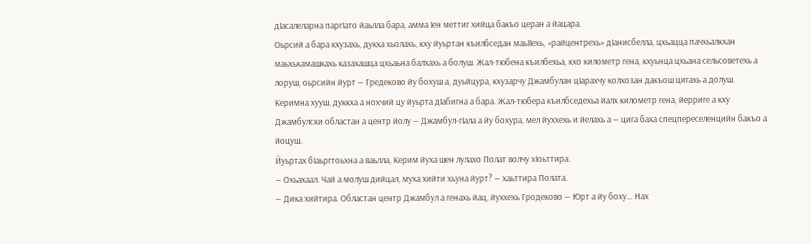дIасалеларна паргIато йаьлла бара, амма Iен меттиг хийца бакъо церан а йацара.
Оьрсий а бара кхузахь, дукха хьолахь, кху йуьртан къилбседан маьIIехь, «райцентрехь» дIанисбелла, цхьацца пачхьалкхан маьхькамашкахь казахашца цхьаьна балхахь а болуш. Жал-тюбена къилбехьа, кхо километр гена, кхуьнца цхьана сельсоветехь а лоруш, оьрсийн йурт — Гредеково йу бохуш а, дуьйцура, кхузарчу Джамбулан цIарахчу колхозан дакъош цигахь а долуш. Керимна хууш, дуккха а нохчий цу йуьрта дIабигна а бара. Жал-тюбера къилбседехьа йалх километр гена, йерриге а кху Джамбулски областан а центр йолу — Джамбул-гIала а йу бохура, мел йуххехь и йелахь а — цига баха спецпереселенцийн бакъо а йоцуш.
Йуьртах бIаьргтоьхна а ваьлла, Керим йуха шен лулахо Полат волчу хIоьттира.
— Охьахаал. Чай а молуш дийцал, муха хийти хьуна йурт? — хаьттира Полата.
— Дика хийтира. Областан центр Джамбул а генахь йац, йуххехь Гродеково — Юрт а йу боху… Нах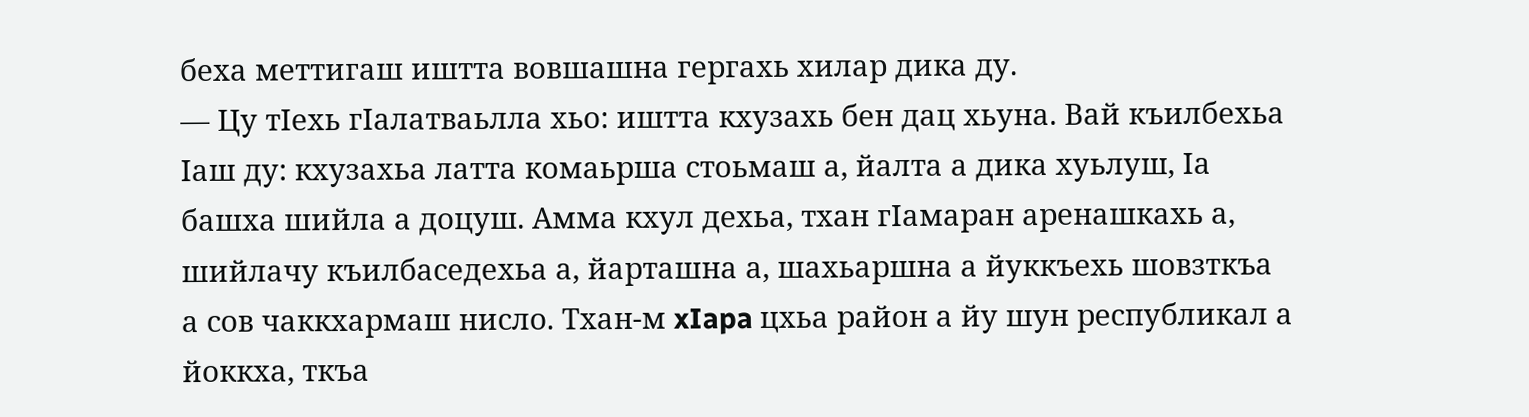беха меттигаш иштта вовшашна гергахь хилар дика ду.
— Цу тIехь гIалатваьлла хьо: иштта кхузахь бен дац хьуна. Вай къилбехьа Iаш ду: кхузахьа латта комаьрша стоьмаш а, йалта а дика хуьлуш, Iа башха шийла а доцуш. Амма кхул дехьа, тхан гIамаран аренашкахь а, шийлачу къилбаседехьа а, йарташна а, шахьаршна а йуккъехь шовзткъа а сов чаккхармаш нисло. Тхан-м xIapa цхьа район а йу шун республикал а йоккха, ткъа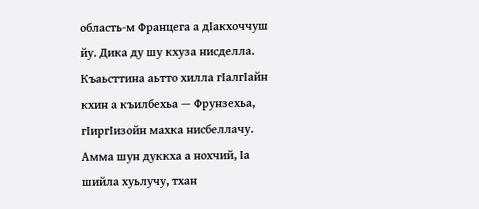область-м Францега а дIакхоччуш йу. Дика ду шу кхуза нисделла. Къаьсттина аьтто хилла гIалгIайн кхин а къилбехьа — Фрунзехьа, гIиргIизойн махка нисбеллачу. Амма шун дуккха а нохчий, Iа шийла хуьлучу, тхан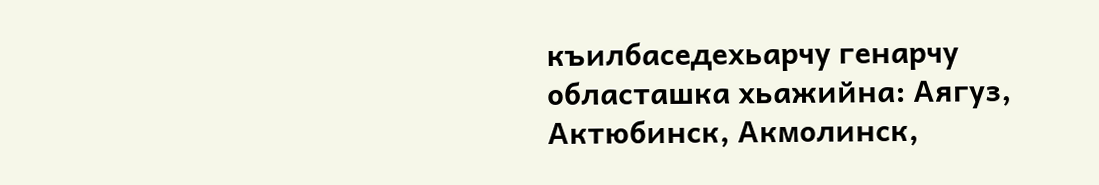къилбаседехьарчу генарчу областашка хьажийна: Аягуз, Актюбинск, Акмолинск,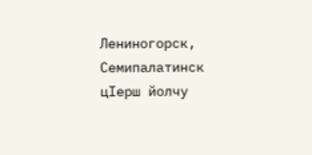Лениногорск, Семипалатинск цIерш йолчу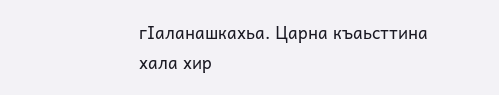гIаланашкахьа. Царна къаьсттина хала хир